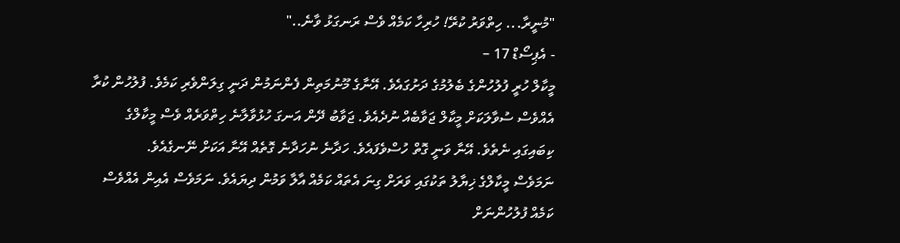"މުނީރާ... ހިތްވަރު ކުރޭ! ހުރިހާ ކަމެއް ވެސް ރަނގަޅު ވާނެ.."
- އެޕިސޯޑް 17 –
މީކާލް ހުރީ ފުލުހުންގެ ބެލުމުގެ ދަށުގައެވެ. އޭނާގެ މޫނުމަތިން ފެންނަމުން ދަނީ ގިލަންވެރި ކަމެވެ. ފުލުހުން ކުރާ އެއްވެސް ސުވާލަކަށް މީކާލް ޖަވާބެއް ނުދެއެވެ. ޖަވާބު ދޭން އަނގަ ހުޅުވާލާނެ ހިތްވަރެއް ވެސް މީކާލްގެ ކިބައިގައި ނެތެވެ. އޭނާ ވަނީ ގޮތް ހުސްވެފައެވެ. ހަދާނެ ނުހަދާނެ ގޮތެއް އޭނާ އަކަށް ނޭނގެއެވެ.
ނަމަވެސް މީކާލްގެ ޚިޔާލު ތަކުގައި ވަރަށް ގިނަ އެތައް ކަމެއް އާލާ ވަމުން ދިޔައެވެ. ނަމަވެސް އެއިން އެއްވެސް ކަމެއް ފުލުހުންނަށް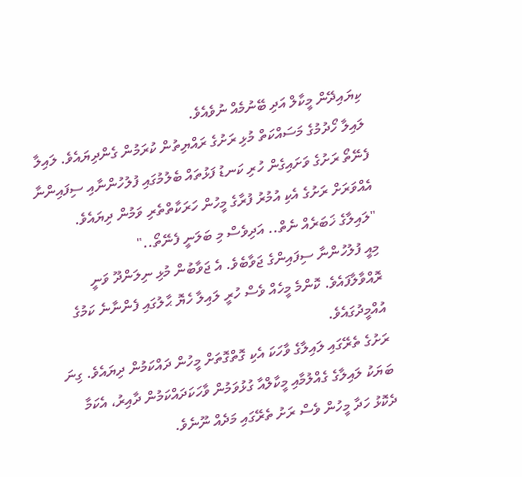ކިޔައިދޭން މީކާލް އަދި ބޭނުމެއް ނުވެއެވެ.
ލައިލާ ހޯދުމުގެ މަސައްކަތް މުޅި ރަށުގެ ރައްޔިތުން ކުރަމުން ގެންދިޔައެވެ. ލައިލާ ފެނޭތޯ ރަށުގެ ވަށައިގެން ހުރި ކަނޑު ފަޅުތައް ބެލުމުގައި ފުލުހުންނާއި ސިފައިންނާ އެއްވަރަށް ރަށުގެ އެކި އުމުރު ފުރާގެ މީހުން ހަރަކާތްތެރި ވަމުން ދިޔައެވެ.
"ލައިލާގެ ޚަބަރެއް ނެތް.. އަދިވެސް މި ބަލަނީ ފެނޭތޯ.."
މިއީ ފުލުހުންނާ ސިފައިންގެ ޖަވާބެވެ. އެ ޖަވާބުން މުޅި ނިލަންދޫ ވަނީ ރޮއްވާލާފައެވެ. ކޮންމެ މީހެއް ވެސް ހުރީ ލައިލާ ހެޔޮ ޙާލުގައި ފެންނާނެ ކަމުގެ އުއްމީދުގައެވެ.
ރަށުގެ ތެރޭގައި ލައިލާގެ ވާހަކަ އެކި ގޮތްގޮތަށް މީހުން ދައްކަމުން ދިޔައެވެ. ގިނަ ބަޔަކު ލައިލާގެ ގެއްލުމާއި މީކާލްއާ ގުޅުވަމުން ވާހަކަދައްކަމުން ދާއިރު، އެކަމާ ދެކޮޅު ހަދާ މީހުން ވެސް ރަށު ތެރޭގައި މަދެއް ނޫނެވެ.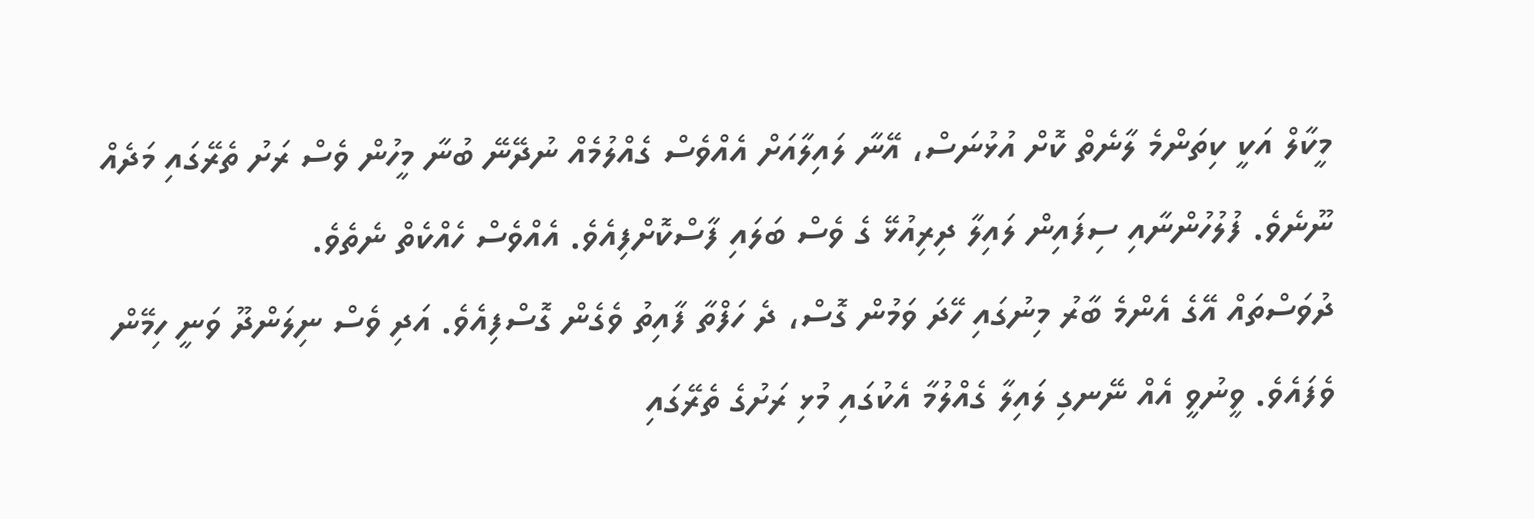މީކާލް އަކީ ކިތަންމެ ލާނެތް ކޮށް އުޅުނަސް، އޭނާ ލައިލާއަށް އެއްވެސް ގެއްލުމެއް ނުދޭނޭ ބުނާ މީހުން ވެސް ރަށު ތެރޭގައި މަދެއް ނޫނެވެ. ފުލުހުންނާއި ސިފައިން ލައިލާ ދިރިއުޅޭ ގެ ވެސް ބަލައި ފާސްކޮށްފިއެވެ. އެއްވެސް ހެއްކެތް ނެތެވެ.
ދުވަސްތައް އޭގެ އެންމެ ބާރު މިނުގައި ހޭދަ ވަމުން ގޮސް، ދެ ހަފްތާ ފާއިތު ވެގެން ގޮސްފިއެވެ. އަދި ވެސް ނިލަންދޫ ވަނީ ހިމޭން ވެފައެވެ. ވީނުވީ އެއް ނޭނގި ލައިލާ ގެއްލުމާ އެކުގައި މުޅި ރަށުގެ ތެރޭގައި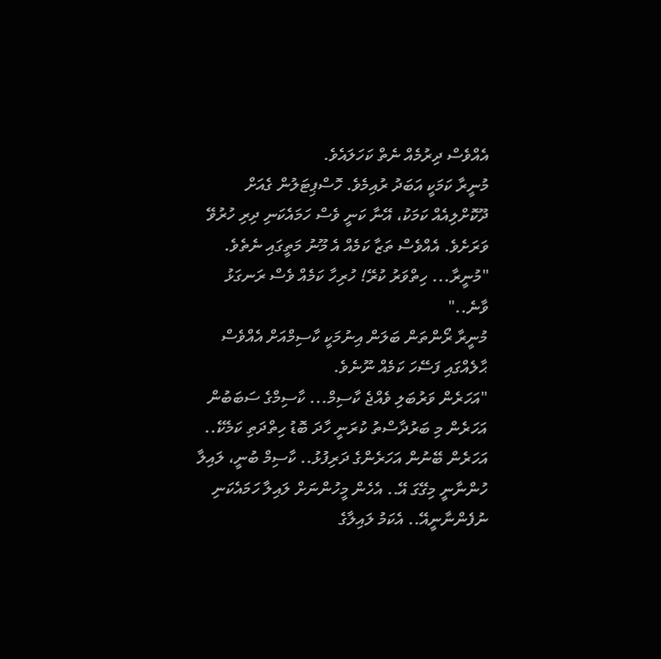އެއްވެސް ދިރުމެއް ނެތް ކަހަލައެވެ.
މުނީރާ ކަމަކީ އަބަދު ރުއިމެވެ. ހޮސްޕިޓަލުން ގެއަށް ދޫކޮށްލިއެއް ކަމަކު، އޭނާ ކަނީ ވެސް ހަމައެކަނި ދިރި ހުރުވޭ ވަރަށެވެ. އެއްވެސް ތަޒާ ކަމެއް އެ މޫނު މަތީގައި ނެތެވެ.
"މުނީރާ... ހިތްވަރު ކުރޭ! ހުރިހާ ކަމެއް ވެސް ރަނގަޅު ވާނެ.."
މުނީރާ ރޯންތަން ބަލަން އިނުމަކީ ކާސިމްއަށް އެއްވެސް ޙާލެއްގައި ފަސޭހަ ކަމެއް ނޫނެވެ.
"އަހަރެން ވަރުބަލި ވެއްޖެ ކާސިމް... ކާސިމްގެ ސަބަބުން އަހަރެން މި ބަރުދާސްތު ކުރަނީ ހާދަ ބޮޑު ހިތްދަތި ކަމެކޭ.. އަހަރެން ބޭނުން އަހަރެންގެ ދަރިފުޅު.. ކާސިމް ބުނީ، ލައިލާ ހުންނާނީ މިގޭގަ އޭ.. އެހެން މީހުންނަށް ލައިލާ ހަމައެކަނި ނުފެންނާނީއޭ.. އެކަމު ލައިލާގެ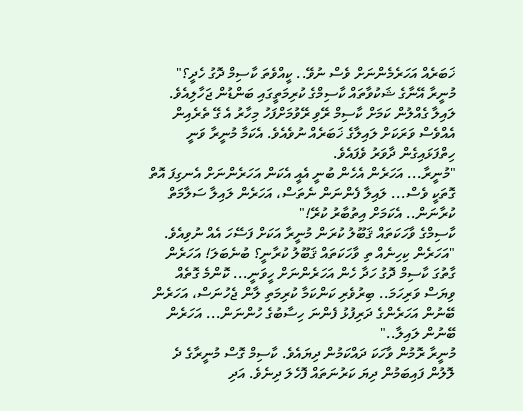ޚަބަރެއް އަހަރެމެންނަށް ވެސް ނުވޭ.. ކީއްވެތަ ކާސިމް ދޮގު ހެދީ؟"
މުނީރާ އޭނާގެ ޝަކުވާތައް ކާސިމްގެ ކުރިމަތީގައި ބަންޑުން ޖަހާލިއެވެ. ލައިލާ ގެއްލުން ކަމަށް ކާސިމް ރޭވި ރޭވުމަށްފަހު މިހާރު އެ ގޭ ތެރެއިން އެއްވެސް ވަރަކަށް ލައިލާގެ ޚަބަރެއް ނުވެއެވެ. އެކަމާ މުނީރާ ވަނީ ހިތްފަޅައިގެން ދާވަރު ވެފައެވެ.
"މުނީރާ... އަހަރެން އެހެން ބުނީ އެއީ އެކަން އަހަރެންނަށް އެނގިފަ އޮތް ގޮތަކީ ވެސް... ލައިލާ ފެންނަން ނެތަސް، އަހަރެން ލައިލާ ސަލާމަތް ކުރާނަން.. އެކަމަށް އިތުބާރު ކުރޭ!"
ކާސިމްގެ ވާހަކަތައް ޤަބޫލު ކުރަން މުނީރާ އަކަށް ފަސޭހަ އެއް ނުވިއެވެ.
"އަހަރެން ކިހިނެއް ތި ވާހަކަތައް ޤަބޫލު ކުރާނީ؟ ބުނެބަލަ! އަހަރެން ގާތުގަ ކާސިމް ދޮގު ހަދާ ހެން އަހަރެންނަށް ހީވަނީ... ކޮންމެ ގޮތެއް ވިޔަސް ވަރިހަމަ.. ބިރުވެރި ކަންކަމާ ކުރިމަތި ލާން ޖެހުނަސް، އަހަރެން ބޭނުން އަހަރެންގެ ދަރިފުޅު ފެންނަ ހިސާބުގެ ހުންނަން... އަހަރެން ބޭނުން ލައިލާ.."
މުނީރާ ރޮމުން ވާހަކަ ދައްކަމުން ދިޔައެވެ. ކާސިމް ގޮސް މުނީރާގެ ދެ ލޮލުން ފައިބަމުން ދިޔަ ކަރުނަތައް ފޮހެލަ ދިނެވެ. އަދި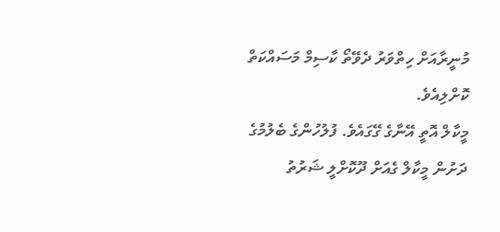މުނީރާއަށް ހިތްވަރު ދެވޭތޯ ކާސިމް މަސައްކަތް ކޮށްލިއެވެ.
މީކާލް އޮތީ އޭނާގެ ގޭގައެވެ. ފުލުހުންގެ ބެލުމުގެ ދަށުން މީކާލް ގެއަށް ދޫކޮށްލީ ޝަރުތު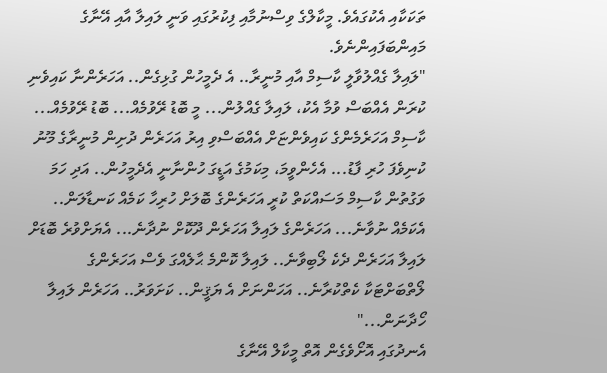ތަކަކާއި އެކުގައެވެ. މީކާލްގެ ވިސްނުމާއި ފިކުރުގައި ވަނީ ލައިލާ އާއި އޭނާގެ މައިންބަފައިންނެވެ.
"ލައިލާ ގެއްލުވާލީ ކާސިމް އާއި މުނީރާ.. އެ ދެމީހުން ގުޅިގެން.. އަހަރެންނާ ކައިވެނި ކުރަން އެއްބަސް ވުމާ އެކު، ލައިލާ ގެއްލުން... މީ ބޮޑު ރޭވުމެއް... ބޮޑު ރޭވުމެއް... ކާސިމް އަހަރެމެންގެ ކައިވެންޏަށް އެއްބަސްވި އިރު އަހަރެން ދުށިން މުނީރާގެ މޫނު ކުނިވެފަ ހުރި ފާޑު... އެހެންވީމަ، މިކަމުގެ އަޑީގަ ހުންނާނީ އެދެމީހުން.. އަދި ހަމަ ވަގުތުން ކާސިމް މަސައްކަތް ކުރީ އަހަރެންގެ ބޮލަށް ހުރިހާ ކަމެއް ކަނޑާލަން.. އެކަމެއް ނުވާނެ... އަހަރެންގެ ލައިލާ އަހަރެން ދޫކޮށް ނުދާނެ... އެޔަށްވުރެ ބޮޑަށް ލައިލާ އަހަރެން ދެކެ ލޯބިވާނެ.. ލައިލާ ކޮންމެ ޙާލެއްގަ ވެސް އަހަރެންގެ ލޯތްބަށްޓަކާ ކެތްކުރާނެ.. އަހަންނަށް އެ ޔަޤީން.. ކަށަވަރު.. އަހަރެން ލައިލާ ހޯދާނަން..."
އެނދުގައި އޮށޯވެގެން އޮތް މީކާލް އޭނާގެ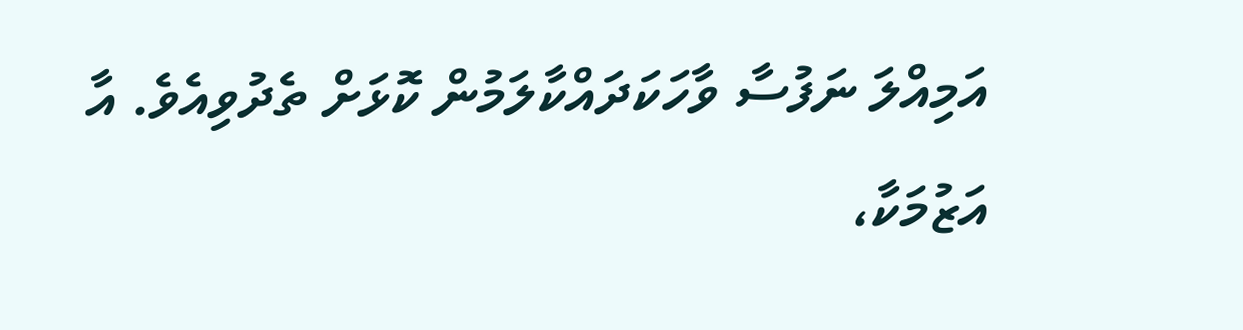އަމިއްލަ ނަފުސާ ވާހަކަދައްކާލަމުން ކޮޅަށް ތެދުވިއެވެ. އާ އަޒުމަކާ،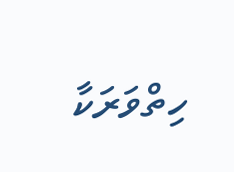ހިތްވަރަކާ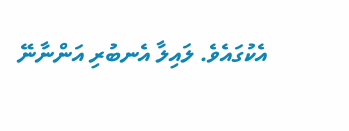އެކުގައެވެ. ލައިލާ އެނބުރި އަންނާނޭ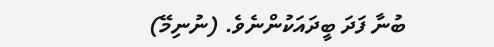ބުނާ ފަދަ ބީދައަކުންނެވެ. (ނުނިމޭ)